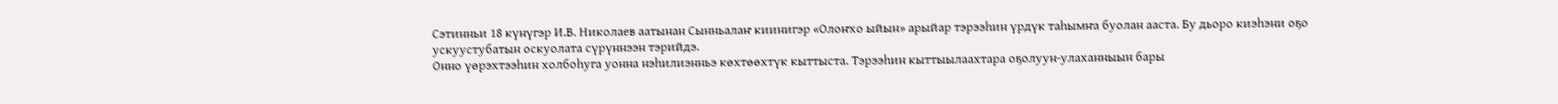Сэтинньи 18 күнүгэр И.В. Николаев аатынан Сынньалаҥ киинигэр «Олоҥхо ыйын» арыйар тэрээһин үрдүк таһымҥа буолан ааста. Бу дьоро киэһэни оҕо ускуустубатын оскуолата сүрүннээн тэрийдэ.
Онно үөрэхтээһин холбоһуга уонна нэһилиэнньэ көхтөөхтүк кыттыста. Тэрээһин кыттыылаахтара оҕолуун-улаханныын бары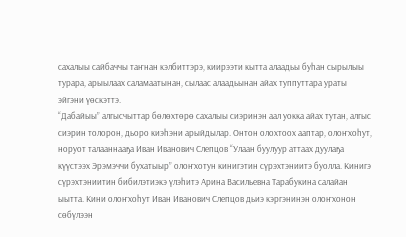сахалыы сайбаччы таҥнан кэлбиттэрэ, киирээти кытта алаадьы буһан сырылыы турара, арыылаах саламаатынан, сылаас алаадьынан айах туппуттара ураты эйгэни үөскэттэ.
“Дабайыы” алгысчыттар бөлөхтөрө сахалыы сиэринэн аал уокка айах тутан, алгыс сиэрин толорон, дьоро киэһэни арыйдылар. Онтон олохтоох ааптар, олоҥхоһут, норуот талааннааҕа Иван Иванович Слепцов “Улаан буулуур аттаах дуулаҕа күүстээх Эрэмэччи бухатыыр” олоҥхотун кинигэтин сүрэхтэниитэ буолла. Кинигэ сүрэхтэниитин бибилэтиэкэ үлэһитэ Арина Васильевна Тарабукина салайан ыытта. Кини олоҥхоһут Иван Иванович Слепцов дьиэ кэргэнинэн олоҥхонон сөбүлээн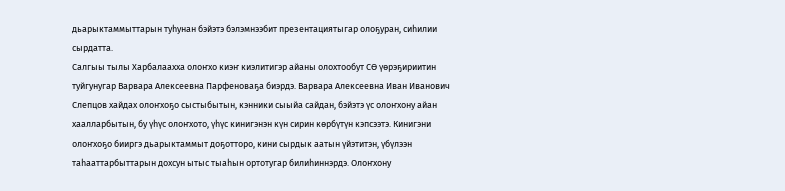дьарыктаммыттарын туһунан бэйэтэ бэлэмнээбит презентациятыгар олоҕуран, сиһилии сырдатта.
Салгыы тылы Харбалаахха олоҥхо киэҥ киэлитигэр айаны олохтообут СӨ үөрэҕириитин туйгунугар Варвара Алексеевна Парфеноваҕа биэрдэ. Варвара Алексеевна Иван Иванович Слепцов хайдах олоҥхоҕо сыстыбытын, кэнники сыыйа сайдан, бэйэтэ үс олоҥхону айан хаалларбытын, бу үһүс олоҥхото, үһүс кинигэнэн күн сирин көрбүтүн кэпсээтэ. Кинигэни олоҥхоҕо бииргэ дьарыктаммыт доҕотторо, кини сырдык аатын үйэтитэн, үбүлээн таһааттарбыттарын дохсун ытыс тыаһын ортотугар билиһиннэрдэ. Олоҥхону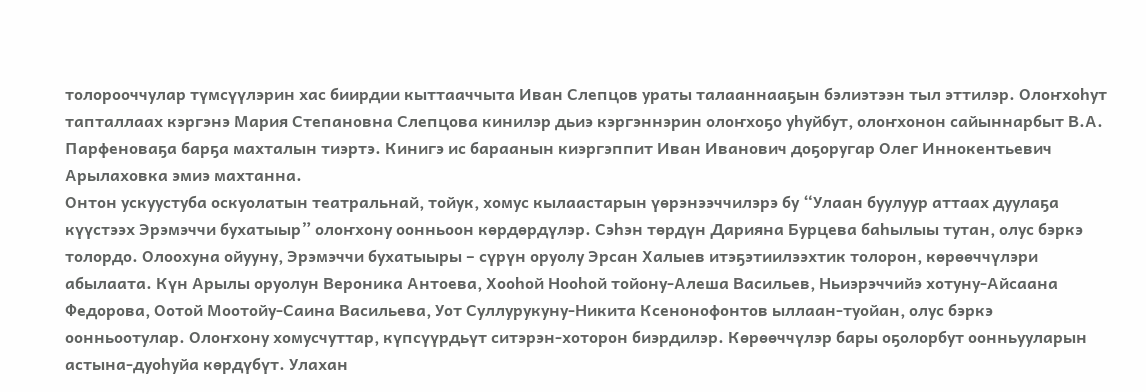толорооччулар түмсүүлэрин хас биирдии кыттааччыта Иван Слепцов ураты талааннааҕын бэлиэтээн тыл эттилэр. Олоҥхоһут тапталлаах кэргэнэ Мария Степановна Слепцова кинилэр дьиэ кэргэннэрин олоҥхоҕо уһуйбут, олоҥхонон сайыннарбыт В.А. Парфеноваҕа барҕа махталын тиэртэ. Кинигэ ис бараанын киэргэппит Иван Иванович доҕоругар Олег Иннокентьевич Арылаховка эмиэ махтанна.
Онтон ускуустуба оскуолатын театральнай, тойук, хомус кылаастарын үөрэнээччилэрэ бу “Улаан буулуур аттаах дуулаҕа күүстээх Эрэмэччи бухатыыр” олоҥхону оонньоон көрдөрдүлэр. Сэһэн төрдүн Дарияна Бурцева баһылыы тутан, олус бэркэ толордо. Олоохуна ойууну, Эрэмэччи бухатыыры – сүрүн оруолу Эрсан Халыев итэҕэтиилээхтик толорон, көрөөччүлэри абылаата. Күн Арылы оруолун Вероника Антоева, Хооһой Нооһой тойону-Алеша Васильев, Ньиэрэччийэ хотуну-Айсаана Федорова, Оотой Моотойу-Саина Васильева, Уот Суллурукуну-Никита Ксенонофонтов ыллаан-туойан, олус бэркэ оонньоотулар. Олоҥхону хомусчуттар, күпсүүрдьүт ситэрэн-хоторон биэрдилэр. Көрөөччүлэр бары оҕолорбут оонньууларын астына-дуоһуйа көрдүбүт. Улахан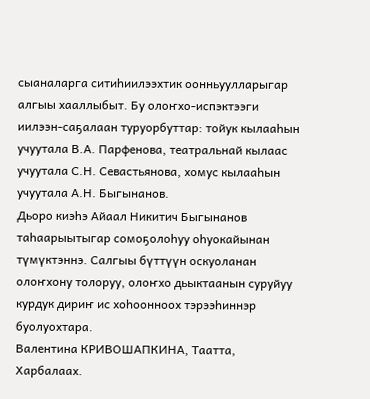сыаналарга ситиһиилээхтик оонньуулларыгар алгыы хааллыбыт. Бу олоҥхо-испэктээги иилээн-саҕалаан туруорбуттар: тойук кылааһын учуутала В.А. Парфенова, театральнай кылаас учуутала С.Н. Севастьянова, хомус кылааһын учуутала А.Н. Быгынанов.
Дьоро киэһэ Айаал Никитич Быгынанов таһаарыытыгар сомоҕолоһуу оһуокайынан түмүктэннэ. Салгыы бүттүүн оскуоланан олоҥхону толоруу, олоҥхо дьыктаанын суруйуу курдук дириҥ ис хоһоонноох тэрээһиннэр буолуохтара.
Валентина КРИВОШАПКИНА, Таатта, Харбалаах.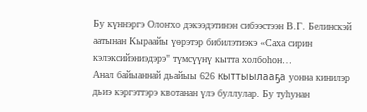Бу күннэргэ Олоҥхо дэкээдэтинэн сибээстээн В.Г. Белинскэй аатынан Кыраайы үөрэтэр бибилэтиэкэ «Саха сирин кэлэксийэниэдэрэ" түмсүүнү кытта холбоһон…
Анал байыаннай дьайыы 626 кыттыылааҕа уонна кинилэр дьиэ кэргэттэрэ квотанан үлэ буллулар. Бу туһунан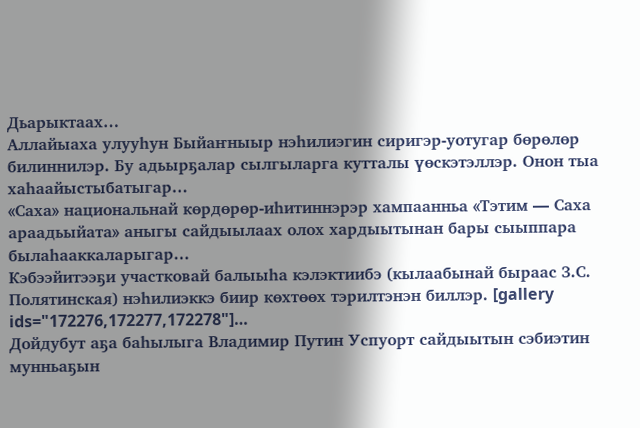Дьарыктаах…
Аллайыаха улууһун Быйаҥныыр нэһилиэгин сиригэр-уотугар бөрөлөр билиннилэр. Бу адьырҕалар сылгыларга кутталы үөскэтэллэр. Онон тыа хаһаайыстыбатыгар…
«Саха» национальнай көрдөрөр-иһитиннэрэр хампаанньа «Тэтим — Саха араадьыйата» аныгы сайдыылаах олох хардыытынан бары сыыппара былаһааккаларыгар…
Кэбээйитээҕи участковай балыыһа кэлэктиибэ (кылаабынай быраас З.С. Полятинская) нэһилиэккэ биир көхтөөх тэрилтэнэн биллэр. [gallery ids="172276,172277,172278"]…
Дойдубут аҕа баһылыга Владимир Путин Успуорт сайдыытын сэбиэтин мунньаҕын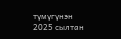түмүгүнэн 2025 сылтан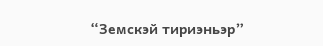“Земскэй тириэньэр”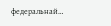федеральнай…